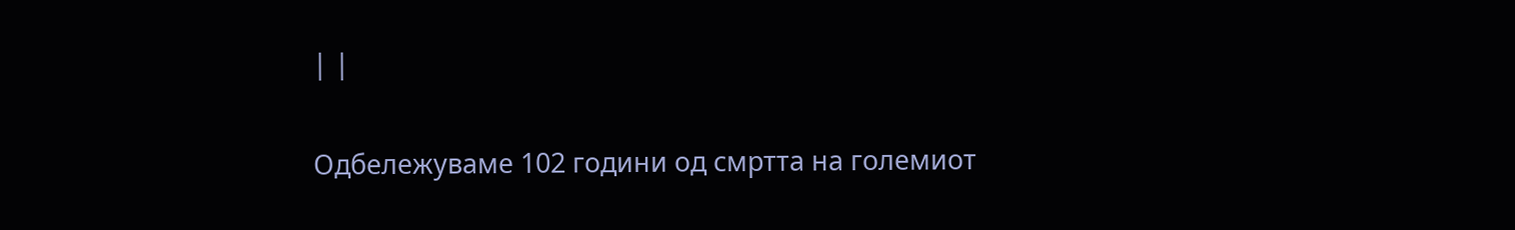| |

Одбележуваме 102 години од смртта на големиот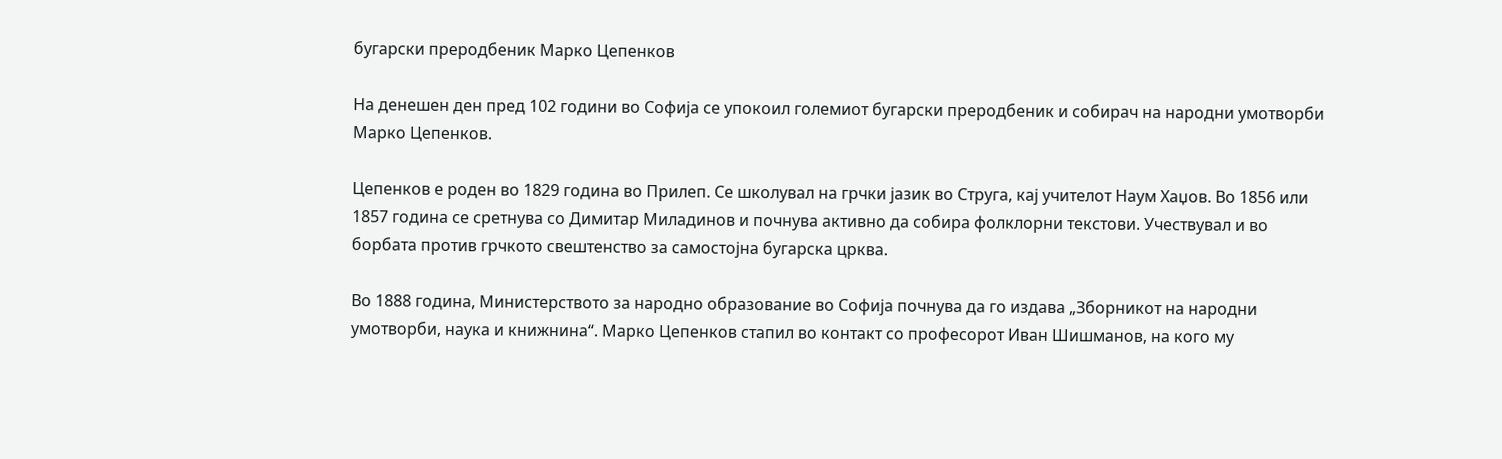бугарски преродбеник Марко Цепенков

На денешен ден пред 102 години во Софија се упокоил големиот бугарски преродбеник и собирач на народни умотворби Марко Цепенков.

Цепенков е роден во 1829 година во Прилеп. Се школувал на грчки јазик во Струга, кај учителот Наум Хаџов. Во 1856 или 1857 година се сретнува со Димитар Миладинов и почнува активно да собира фолклорни текстови. Учествувал и во борбата против грчкото свештенство за самостојна бугарска црква.

Во 1888 година, Министерството за народно образование во Софија почнува да го издава „Зборникот на народни умотворби, наука и книжнина“. Марко Цепенков стапил во контакт со професорот Иван Шишманов, на кого му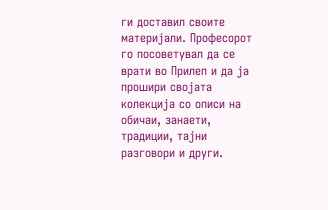ги доставил своите материјали. Професорот го посоветувал да се врати во Прилеп и да ја прошири својата колекција со описи на обичаи, занаети, традиции, тајни разговори и други.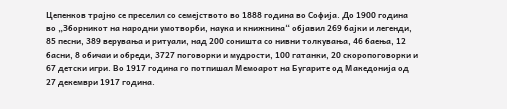Цепенков трајно се преселил со семејството во 1888 година во Софија. До 1900 година во „Зборникот на народни умотворби, наука и книжнина“ објавил 269 бајки и легенди, 85 песни, 389 верувања и ритуали, над 200 соништа со нивни толкувања, 46 баења, 12 басни, 8 обичаи и обреди, 3727 поговорки и мудрости, 100 гатанки, 20 скоропоговорки и 67 детски игри. Во 1917 година го потпишал Мемоарот на Бугарите од Македонија од 27 декември 1917 година.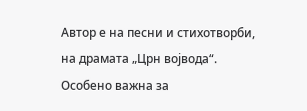Автор е на песни и стихотворби, на драмата „Црн војвода“. Особено важна за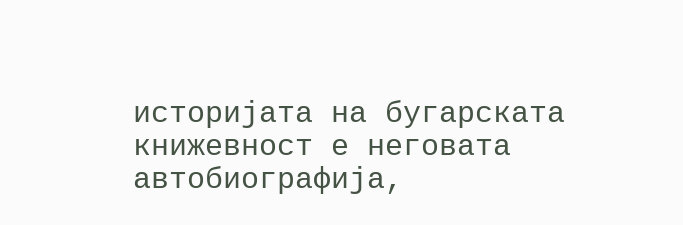историјата на бугарската книжевност е неговата автобиографија,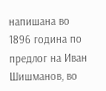напишана во 1896 година по предлог на Иван Шишманов, во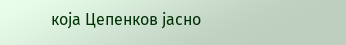која Цепенков јасно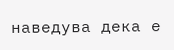наведува дека е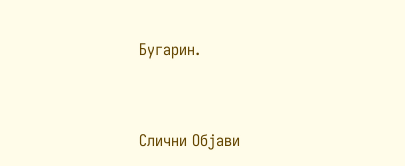Бугарин.



Слични Објави